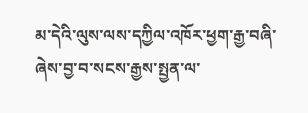མ་དེའི་ལུས་ལས་དཀྱིལ་འཁོར་ཕྱག་རྒྱ་བཞི་ཞེས་བྱ་བ་སངས་རྒྱས་སྤྱན་ལ་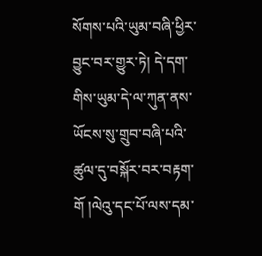སོགས་པའི་ཡུམ་བཞི་ཕྱིར་བྱུང་བར་གྱུར་ཏེ། དེ་དག་གིས་ཡུམ་དེ་ལ་ཀུན་ནས་ཡོངས་སུ་གྲུབ་བཞི་པའི་ཚུལ་དུ་བསྐོར་བར་བརྟག་གོ །ལེའུ་དང་པོ་ལས་དམ་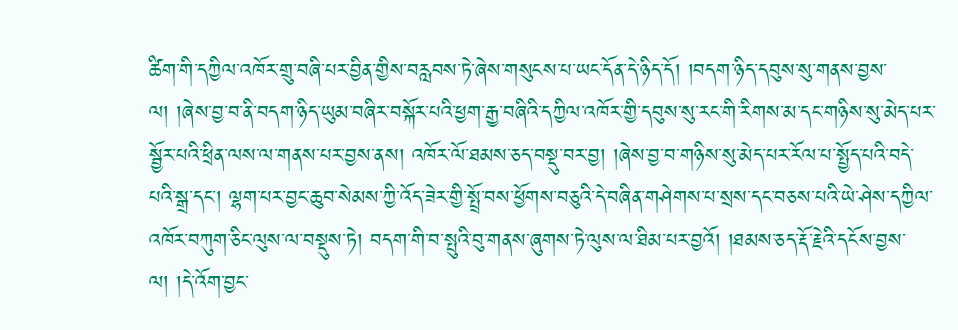ཚིག་གི་དཀྱིལ་འཁོར་གྲུ་བཞི་པར་བྱིན་གྱིས་བརླབས་ཏེ་ཞེས་གསུངས་པ་ཡང་དོན་དེ་ཉིད་དོ། །བདག་ཉིད་དབུས་སུ་གནས་བྱས་ལ། །ཞེས་བྱ་བ་ནི་བདག་ཉིད་ཡུམ་བཞིར་བསྐོར་པའི་ཕྱག་རྒྱ་བཞིའི་དཀྱིལ་འཁོར་གྱི་དབུས་སུ་རང་གི་རིགས་མ་དང་གཉིས་སུ་མེད་པར་སྦྱོར་པའི་ཕྲིན་ལས་ལ་གནས་པར་བྱས་ནས། འཁོར་ལོ་ཐམས་ཅད་བསྡུ་བར་བྱ། །ཞེས་བྱ་བ་གཉིས་སུ་མེད་པར་རོལ་པ་སྤྱོད་པའི་བདེ་པའི་སྒྲ་དང་། ལྷག་པར་བྱང་ཆུབ་སེམས་ཀྱི་འོད་ཟེར་གྱི་སྤྲོ་བས་ཕྱོགས་བཅུའི་དེ་བཞིན་གཤེགས་པ་སྲས་དང་བཅས་པའི་ཡེ་ཤེས་དཀྱིལ་འཁོར་བཀུག་ཅིང་ལུས་ལ་བསྡུས་ཏེ། བདག་གི་བ་སྤུའི་བུ་གནས་ཞུགས་ཏེ་ལུས་ལ་ཐིམ་པར་བྱའོ། །ཐམས་ཅད་རྡོ་རྗེའི་དངོས་བྱས་ལ། །དེ་འོག་བྱང་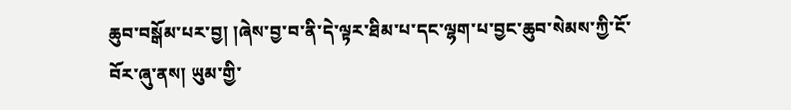ཆུབ་བསྒོམ་པར་བྱ། །ཞེས་བྱ་བ་ནི་དེ་ལྟར་ཐིམ་པ་དང་ལྷག་པ་བྱང་ཆུབ་སེམས་ཀྱི་ངོ་བོར་ཞུ་ནས། ཡུམ་གྱི་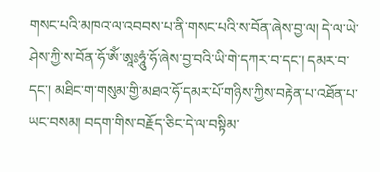གསང་པའི་མཁའ་ལ་འབབས་པ་ནི་གསང་པའི་ས་བོན་ཞེས་བྱ་ལ། དེ་ལ་ཡེ་ཤེས་ཀྱི་ས་བོན་ཧོ་ཨོཾ་ཨཱཿཧཱུཾ་ཧོ་ཞེས་བྱ་བའི་ཡི་གེ་དཀར་བ་དང་། དམར་བ་དང་། མཐིང་ག་གསུམ་གྱི་མཐའ་ཧོ་དམར་པོ་གཉིས་ཀྱིས་བརྟེན་པ་འཐོན་པ་ཡང་བསམ། བདག་གིས་བརྗོད་ཅིང་དེ་ལ་བསྟིམ་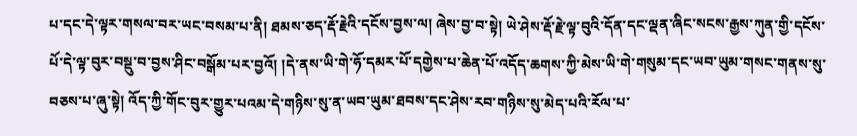པ་དང་དེ་ལྟར་གསལ་བར་ཡང་བསམ་པ་ནི། ཐམས་ཅད་རྡོ་རྗེའི་དངོས་བྱས་ལ། ཞེས་བྱ་བ་སྟེ། ཡེ་ཤེས་རྡོ་རྗེ་ལྟ་བུའི་དོན་དང་ལྡན་ཞིང་སངས་རྒྱས་ཀུན་གྱི་དངོས་པོ་དེ་ལྟ་བུར་བསྡུ་བ་བྱས་ཤིང་བསྒོམ་པར་བྱའོ། །དེ་ནས་ཡི་གེ་ཧོ་དམར་པོ་དགྱེས་པ་ཆེན་པོ་འདོད་ཆགས་ཀྱི་མེས་ཡི་གེ་གསུམ་དང་ཡབ་ཡུམ་གསང་གནས་སུ་བཅས་པ་ཞུ་སྟེ། འོད་ཀྱི་གོང་བུར་གྱུར་པའམ་དེ་གཉིས་སུ་ན་ཡབ་ཡུམ་ཐབས་དང་ཤེས་རབ་གཉིས་སུ་མེད་པའི་རོལ་པ་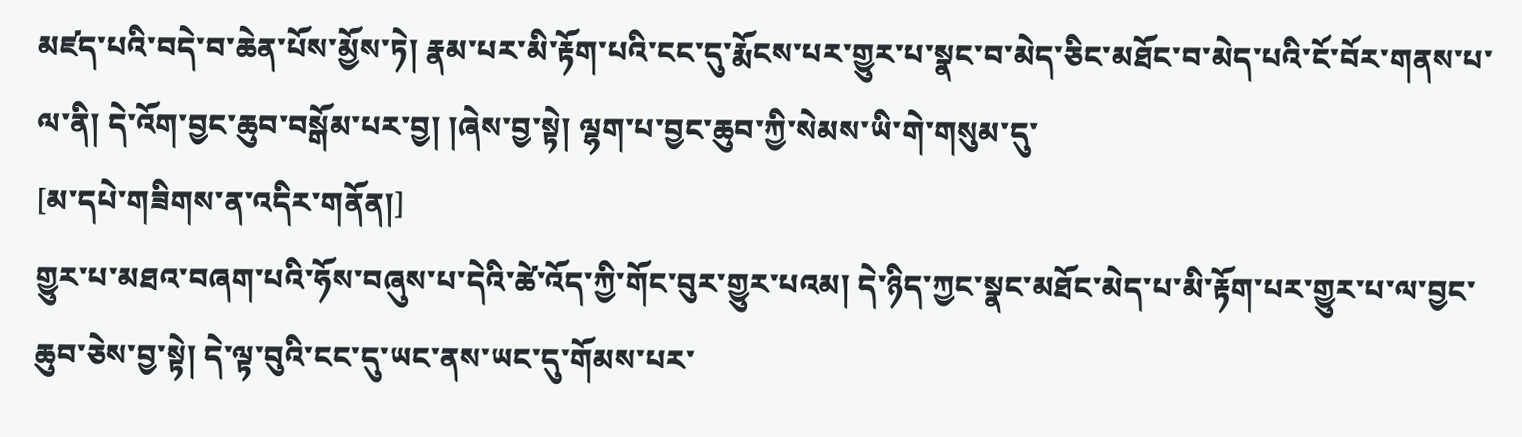མཛད་པའི་བདེ་བ་ཆེན་པོས་མྱོས་ཏེ། རྣམ་པར་མི་རྟོག་པའི་ངང་དུ་རྨོངས་པར་གྱུར་པ་སྣང་བ་མེད་ཅིང་མཐོང་བ་མེད་པའི་ངོ་བོར་གནས་པ་ལ་ནི། དེ་འོག་བྱང་ཆུབ་བསྒོམ་པར་བྱ། །ཞེས་བྱ་སྟེ། ལྷག་པ་བྱང་ཆུབ་ཀྱི་སེམས་ཡི་གེ་གསུམ་དུ་
[མ་དཔེ་གཟིགས་ན་འདིར་གནོན།]
གྱུར་པ་མཐའ་བཞག་པའི་ཧོས་བཞུས་པ་དེའི་ཚེ་འོད་ཀྱི་གོང་བུར་གྱུར་པའམ། དེ་ཉིད་ཀྱང་སྣང་མཐོང་མེད་པ་མི་རྟོག་པར་གྱུར་པ་ལ་བྱང་ཆུབ་ཅེས་བྱ་སྟེ། དེ་ལྟ་བུའི་ངང་དུ་ཡང་ནས་ཡང་དུ་གོམས་པར་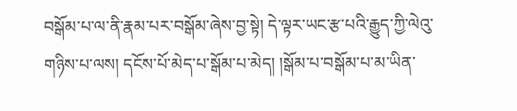བསྒོམ་པ་ལ་ནི་རྣམ་པར་བསྒོམ་ཞེས་བྱ་སྟེ། དེ་ལྟར་ཡང་རྩ་པའི་རྒྱུད་ཀྱི་ལེའུ་གཉིས་པ་ལས། དངོས་པོ་མེད་པ་སྒོམ་པ་མེད། །སྒོམ་པ་བསྒོམ་པ་མ་ཡིན་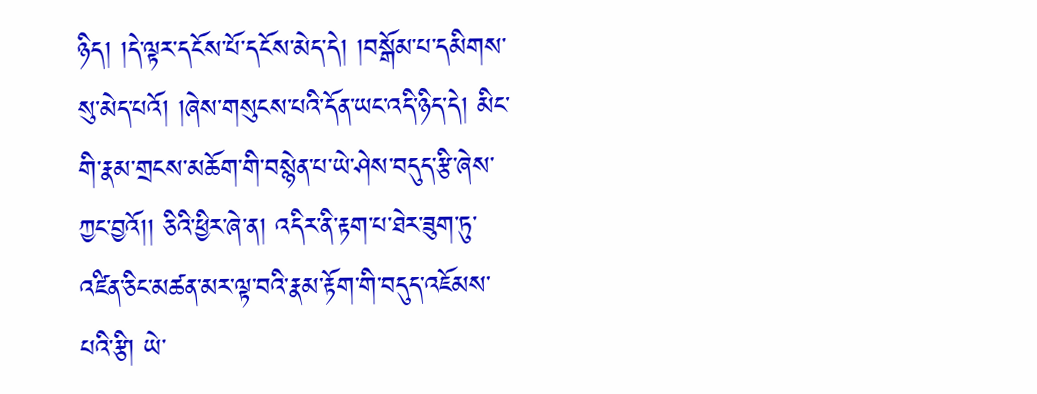ཉིད། །དེ་ལྟར་དངོས་པོ་དངོས་མེད་དེ། །བསྒོམ་པ་དམིགས་སུ་མེད་པའོ། །ཞེས་གསུངས་པའི་དོན་ཡང་འདི་ཉིད་དེ། མིང་གི་རྣམ་གྲངས་མཆོག་གི་བསྙེན་པ་ཡེ་ཤེས་བདུད་རྩི་ཞེས་ཀྱང་བྱའོ།། ཅིའི་ཕྱིར་ཞེ་ན། འདིར་ནི་རྟག་པ་ཐེར་ཟུག་ཏུ་འཛིན་ཅིང་མཚན་མར་ལྟ་བའི་རྣམ་རྟོག་གི་བདུད་འཇོམས་པའི་རྩི། ཡེ་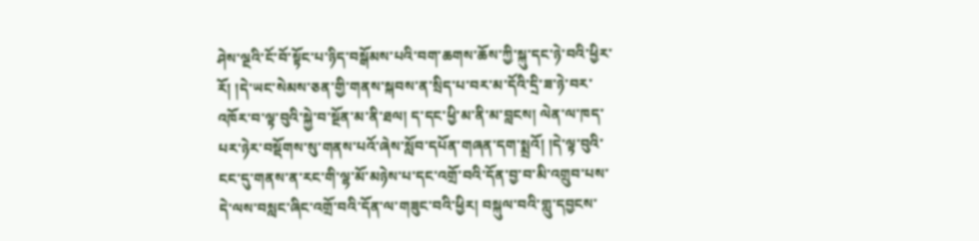ཤེས་ལྔའི་ངོ་བོ་སྟོང་པ་ཉིད་བསྒོམས་པའི་བག་ཆགས་ཆོས་ཀྱི་སྐུ་དང་ཉེ་བའི་ཕྱིར་རོ། །དེ་ཡང་སེམས་ཅན་གྱི་གནས་སྐབས་ན་སྲིད་པ་བར་མ་དོའི་དྲི་ཟ་ཉེ་བར་འཁོར་བ་ལྟ་བུའི་སྐྱེ་བ་སྔོན་མ་ནི་ཐལ། ད་དང་ཕྱི་མ་ནི་མ་བླངས། ལེན་ལ་ཁད་པར་ཉེར་བསྡོགས་སུ་གནས་པའོ་ཞེས་སློབ་དཔོན་གཞན་དག་སྨྲའོ། །དེ་ལྟ་བུའི་ངང་དུ་གནས་ན་རང་གི་ལྷ་མོ་མཉེས་པ་དང་འགྲོ་བའི་དོན་བྱ་བ་མི་འགྲུབ་པས་དེ་ལས་བསླང་ཞིང་འགྲོ་བའི་དོན་ལ་གཟུང་བའི་ཕྱིར། བསྐུལ་བའི་གླུ་དབྱངས་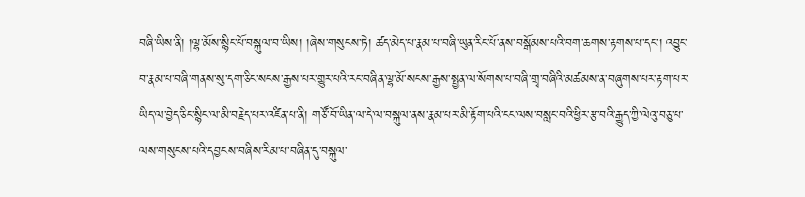བཞི་ཡིས་ནི། །ལྷ་མོས་སྙིང་པོ་བསྐུལ་བ་ཡིས། །ཞེས་གསུངས་ཏེ། ཚད་མེད་པ་རྣམ་པ་བཞི་ཡུན་རིང་པོ་ནས་བསྒོམས་པའི་བག་ཆགས་རྟགས་པ་དང་། འབྱུང་བ་རྣམ་པ་བཞི་གནས་སུ་དག་ཅིང་སངས་རྒྱས་པར་གྱུར་པའི་རང་བཞིན་ལྷ་མོ་སངས་རྒྱས་སྤྱན་ལ་སོགས་པ་བཞི་གྲྭ་བཞིའི་མཚམས་ན་བཞུགས་པར་རྟག་པར་ཡིད་ལ་བྱེད་ཅིང་སྙིང་ལ་མི་བརྗེད་པར་འཛིན་པ་ནི། གཙོ་བོ་ཡིན་ལ་དེ་ལ་བསྐུལ་ནས་རྣམ་པར་མི་རྟོག་པའི་ངང་ལས་བསླང་བའི་ཕྱིར་རྩ་བའི་རྒྱུད་ཀྱི་ལེའུ་བཅུ་པ་ལས་གསུངས་པའི་དབྱངས་བཞིས་རིམ་པ་བཞིན་དུ་བསྐུལ་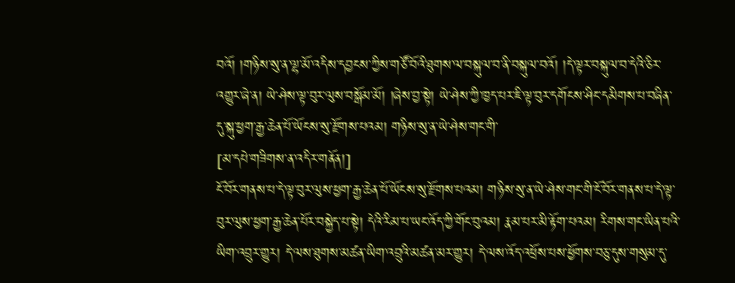བའོ། །གཉིས་སུ་ན་ལྷ་མོ་འདིས་དབྱངས་ཀྱིས་གཙོ་བོའི་ཐུགས་ལ་བསྐུལ་བ་ནི་བསྐུལ་བའོ། །དེ་ལྟར་བསྐུལ་བ་དེའི་ཅིར་འགྱུར་ཞེ་ན། ཡེ་ཤེས་ལྟ་བུར་ལུས་བསྒོམ་མོ། །ཞེས་བྱ་སྟེ། ཡེ་ཤེས་ཀྱི་ཁྱད་པར་ཇི་ལྟ་བུར་དགོངས་ཤིང་དམིགས་པ་བཞིན་དུ་སྐུ་ཕྱག་རྒྱ་ཆེན་པོ་ཡོངས་སུ་རྫོགས་པའམ། གཉིས་སུ་ན་ཡེ་ཤེས་གང་གི་
[མ་དཔེ་གཟིགས་ན་འདིར་གནོན།]
ངོ་བོར་གནས་པ་དེ་ལྟ་བུར་ལུས་ཕྱག་རྒྱ་ཆེན་པོ་ཡོངས་སུ་རྫོགས་པའམ། གཉིས་སུ་ན་ཡེ་ཤེས་གང་གི་ངོ་བོར་གནས་པ་དེ་ལྟ་བུར་ལུས་ཕྱག་རྒྱ་ཆེན་པོར་བསྐྱེད་པ་སྟེ། དེའི་རིམ་པ་ཡང་འོད་ཀྱི་གོང་བུའམ། རྣམ་པར་མི་རྟོག་པའམ། རིགས་གང་ཡིན་པའི་ཡིག་འབྲུར་གྱུར། དེ་ལས་ཐུགས་མཚན་ཡིག་འབྲུའི་མཚན་མར་གྱུར། དེ་ལས་འོད་འཕྲོས་པས་ཕྱོགས་བཅུ་དུས་གསུམ་དུ་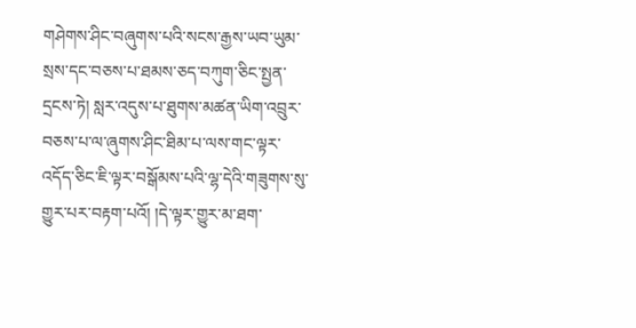གཤེགས་ཤིང་བཞུགས་པའི་སངས་རྒྱས་ཡབ་ཡུམ་སྲས་དང་བཅས་པ་ཐམས་ཅད་བཀུག་ཅིང་སྤྱན་དྲངས་ཏེ། སླར་འདུས་པ་ཐུགས་མཚན་ཡིག་འབྲུར་བཅས་པ་ལ་ཞུགས་ཤིང་ཐིམ་པ་ལས་གང་ལྟར་འདོད་ཅིང་ཇི་ལྟར་བསྒོམས་པའི་ལྷ་དེའི་གཟུགས་སུ་གྱུར་པར་བརྟག་པའོ། །དེ་ལྟར་གྱུར་མ་ཐག་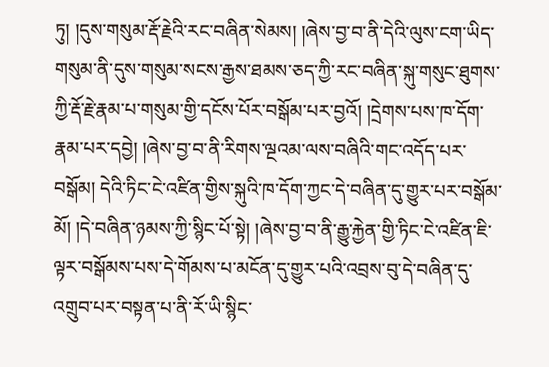ཏུ། །དུས་གསུམ་རྡོ་རྗེའི་རང་བཞིན་སེམས། །ཞེས་བྱ་བ་ནི་དེའི་ལུས་ངག་ཡིད་གསུམ་ནི་དུས་གསུམ་སངས་རྒྱས་ཐམས་ཅད་ཀྱི་རང་བཞིན་སྐུ་གསུང་ཐུགས་ཀྱི་རྡོ་རྗེ་རྣམ་པ་གསུམ་གྱི་དངོས་པོར་བསྒོམ་པར་བྱའོ། །དྲེགས་པས་ཁ་དོག་རྣམ་པར་དབྱེ། །ཞེས་བྱ་བ་ནི་རིགས་ལྔའམ་ལས་བཞིའི་གང་འདོད་པར་བསྒོམ། དེའི་ཏིང་ངེ་འཛིན་གྱིས་སྐུའི་ཁ་དོག་ཀྱང་དེ་བཞིན་དུ་གྱུར་པར་བསྒོམ་མོ། །དེ་བཞིན་ཉམས་ཀྱི་སྙིང་པོ་སྟེ། །ཞེས་བྱ་བ་ནི་རྒྱུ་རྐྱེན་གྱི་ཏིང་ངེ་འཛིན་ཇི་ལྟར་བསྒོམས་པས་དེ་གོམས་པ་མངོན་དུ་གྱུར་པའི་འབྲས་བུ་དེ་བཞིན་དུ་འགྲུབ་པར་བསྟན་པ་ནི་རོ་ཡི་སྙིང་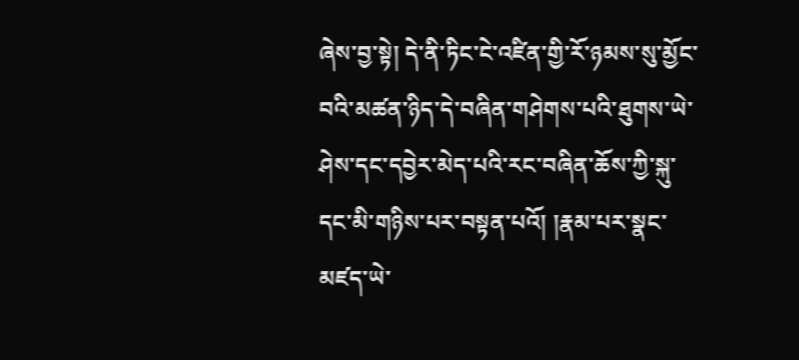ཞེས་བྱ་སྟེ། དེ་ནི་ཏིང་ངེ་འཛིན་གྱི་རོ་ཉམས་སུ་མྱོང་བའི་མཚན་ཉིད་དེ་བཞིན་གཤེགས་པའི་ཐུགས་ཡེ་ཤེས་དང་དབྱེར་མེད་པའི་རང་བཞིན་ཆོས་ཀྱི་སྐུ་དང་མི་གཉིས་པར་བསྟན་པའོ། །རྣམ་པར་སྣང་མཛད་ཡེ་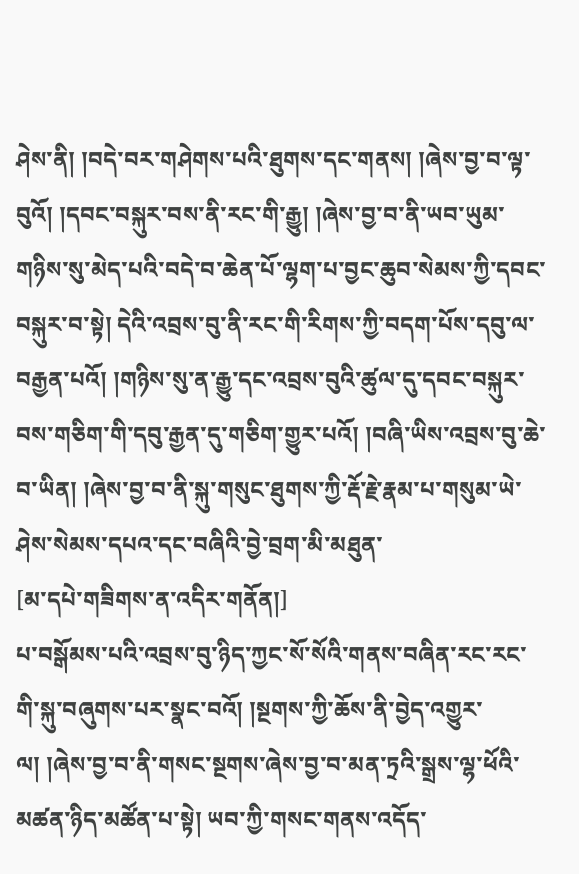ཤེས་ནི། །བདེ་བར་གཤེགས་པའི་ཐུགས་དང་གནས། །ཞེས་བྱ་བ་ལྟ་བུའོ། །དབང་བསྐུར་བས་ནི་རང་གི་རྒྱུ། །ཞེས་བྱ་བ་ནི་ཡབ་ཡུམ་གཉིས་སུ་མེད་པའི་བདེ་བ་ཆེན་པོ་ལྷག་པ་བྱང་ཆུབ་སེམས་ཀྱི་དབང་བསྐུར་བ་སྟེ། དེའི་འབྲས་བུ་ནི་རང་གི་རིགས་ཀྱི་བདག་པོས་དབུ་ལ་བརྒྱན་པའོ། །གཉིས་སུ་ན་རྒྱུ་དང་འབྲས་བུའི་ཚུལ་དུ་དབང་བསྐུར་བས་གཅིག་གི་དབུ་རྒྱན་དུ་གཅིག་གྱུར་པའོ། །བཞི་ཡིས་འབྲས་བུ་ཆེ་བ་ཡིན། །ཞེས་བྱ་བ་ནི་སྐུ་གསུང་ཐུགས་ཀྱི་རྡོ་རྗེ་རྣམ་པ་གསུམ་ཡེ་ཤེས་སེམས་དཔའ་དང་བཞིའི་བྱེ་བྲག་མི་མཐུན་
[མ་དཔེ་གཟིགས་ན་འདིར་གནོན།]
པ་བསྒོམས་པའི་འབྲས་བུ་ཉིད་ཀྱང་སོ་སོའི་གནས་བཞིན་རང་རང་གི་སྐུ་བཞུགས་པར་སྣང་བའོ། །སྔགས་ཀྱི་ཆོས་ནི་བྱེད་འགྱུར་ལ། །ཞེས་བྱ་བ་ནི་གསང་སྔགས་ཞེས་བྱ་བ་མན་ཏྲའི་སྒྲས་ལྷ་ཕོའི་མཚན་ཉིད་མཚོན་པ་སྟེ། ཡབ་ཀྱི་གསང་གནས་འདོད་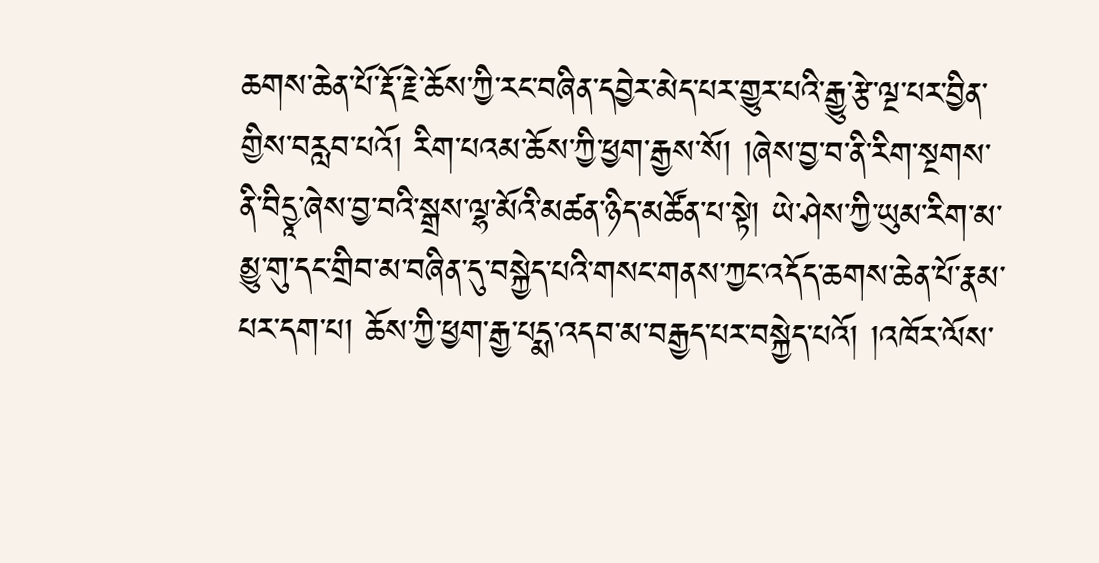ཆགས་ཆེན་པོ་རྡོ་རྗེ་ཆོས་ཀྱི་རང་བཞིན་དབྱེར་མེད་པར་གྱུར་པའི་རྒྱུ་རྩེ་ལྔ་པར་བྱིན་གྱིས་བརླབ་པའོ། རིག་པའམ་ཆོས་ཀྱི་ཕྱག་རྒྱས་སོ། །ཞེས་བྱ་བ་ནི་རིག་སྔགས་ནི་བིདྱཱ་ཞེས་བྱ་བའི་སྒྲས་ལྷ་མོའི་མཚན་ཉིད་མཚོན་པ་སྟེ། ཡེ་ཤེས་ཀྱི་ཡུམ་རིག་མ་མྱུ་གུ་དང་གྲིབ་མ་བཞིན་དུ་བསྐྱེད་པའི་གསང་གནས་ཀྱང་འདོད་ཆགས་ཆེན་པོ་རྣམ་པར་དག་པ། ཆོས་ཀྱི་ཕྱག་རྒྱ་པདྨ་འདབ་མ་བརྒྱད་པར་བསྐྱེད་པའོ། །འཁོར་ལོས་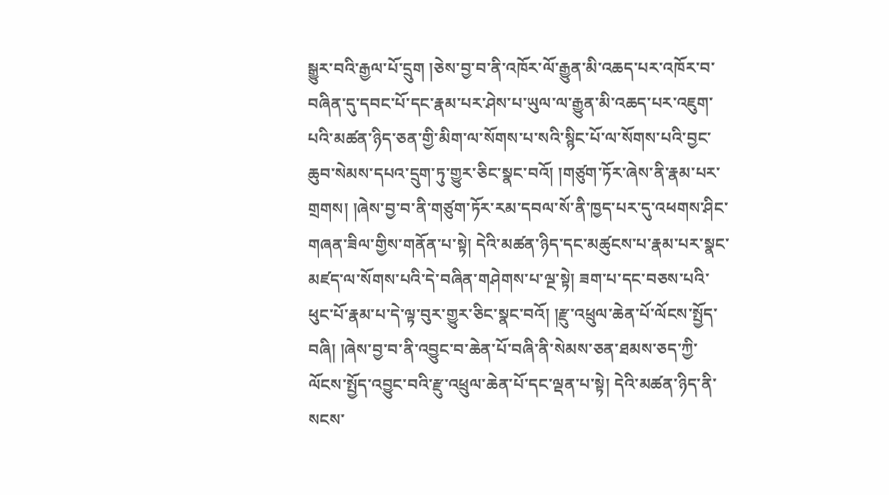སྒྱུར་བའི་རྒྱལ་པོ་དྲུག །ཅེས་བྱ་བ་ནི་འཁོར་ལོ་རྒྱུན་མི་འཆད་པར་འཁོར་བ་བཞིན་དུ་དབང་པོ་དང་རྣམ་པར་ཤེས་པ་ཡུལ་ལ་རྒྱུན་མི་འཆད་པར་འཇུག་པའི་མཚན་ཉིད་ཅན་གྱི་མིག་ལ་སོགས་པ་སའི་སྙིང་པོ་ལ་སོགས་པའི་བྱང་ཆུབ་སེམས་དཔའ་དྲུག་ཏུ་གྱུར་ཅིང་སྣང་བའོ། །གཙུག་ཏོར་ཞེས་ནི་རྣམ་པར་གྲགས། །ཞེས་བྱ་བ་ནི་གཙུག་ཏོར་རམ་དབལ་སོ་ནི་ཁྱད་པར་དུ་འཕགས་ཤིང་གཞན་ཟིལ་གྱིས་གནོན་པ་སྟེ། དེའི་མཚན་ཉིད་དང་མཚུངས་པ་རྣམ་པར་སྣང་མཛད་ལ་སོགས་པའི་དེ་བཞིན་གཤེགས་པ་ལྔ་སྟེ། ཟག་པ་དང་བཅས་པའི་ཕུང་པོ་རྣམ་པ་དེ་ལྟ་བུར་གྱུར་ཅིང་སྣང་བའོ། །རྫུ་འཕྲུལ་ཆེན་པོ་ལོངས་སྤྱོད་བཞི། །ཞེས་བྱ་བ་ནི་འབྱུང་བ་ཆེན་པོ་བཞི་ནི་སེམས་ཅན་ཐམས་ཅད་ཀྱི་ལོངས་སྤྱོད་འབྱུང་བའི་རྫུ་འཕྲུལ་ཆེན་པོ་དང་ལྡན་པ་སྟེ། དེའི་མཚན་ཉིད་ནི་སངས་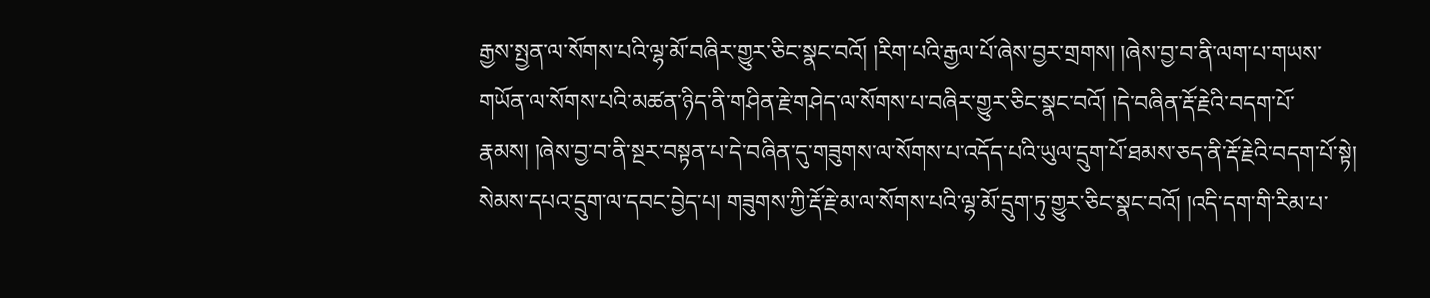རྒྱས་སྤྱན་ལ་སོགས་པའི་ལྷ་མོ་བཞིར་གྱུར་ཅིང་སྣང་བའོ། །རིག་པའི་རྒྱལ་པོ་ཞེས་བྱར་གྲགས། །ཞེས་བྱ་བ་ནི་ལག་པ་གཡས་གཡོན་ལ་སོགས་པའི་མཚན་ཉིད་ནི་གཤིན་རྗེ་གཤེད་ལ་སོགས་པ་བཞིར་གྱུར་ཅིང་སྣང་བའོ། །དེ་བཞིན་རྡོ་རྗེའི་བདག་པོ་རྣམས། །ཞེས་བྱ་བ་ནི་སྔར་བསྟན་པ་དེ་བཞིན་དུ་གཟུགས་ལ་སོགས་པ་འདོད་པའི་ཡུལ་དྲུག་པོ་ཐམས་ཅད་ནི་རྡོ་རྗེའི་བདག་པོ་སྟེ། སེམས་དཔའ་དྲུག་ལ་དབང་བྱེད་པ། གཟུགས་ཀྱི་རྡོ་རྗེ་མ་ལ་སོགས་པའི་ལྷ་མོ་དྲུག་ཏུ་གྱུར་ཅིང་སྣང་བའོ། །འདི་དག་གི་རིམ་པ་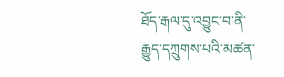ཐོད་རྒལ་དུ་འབྱུང་བ་ནི་རྒྱུད་དཀྲུགས་པའི་མཚན་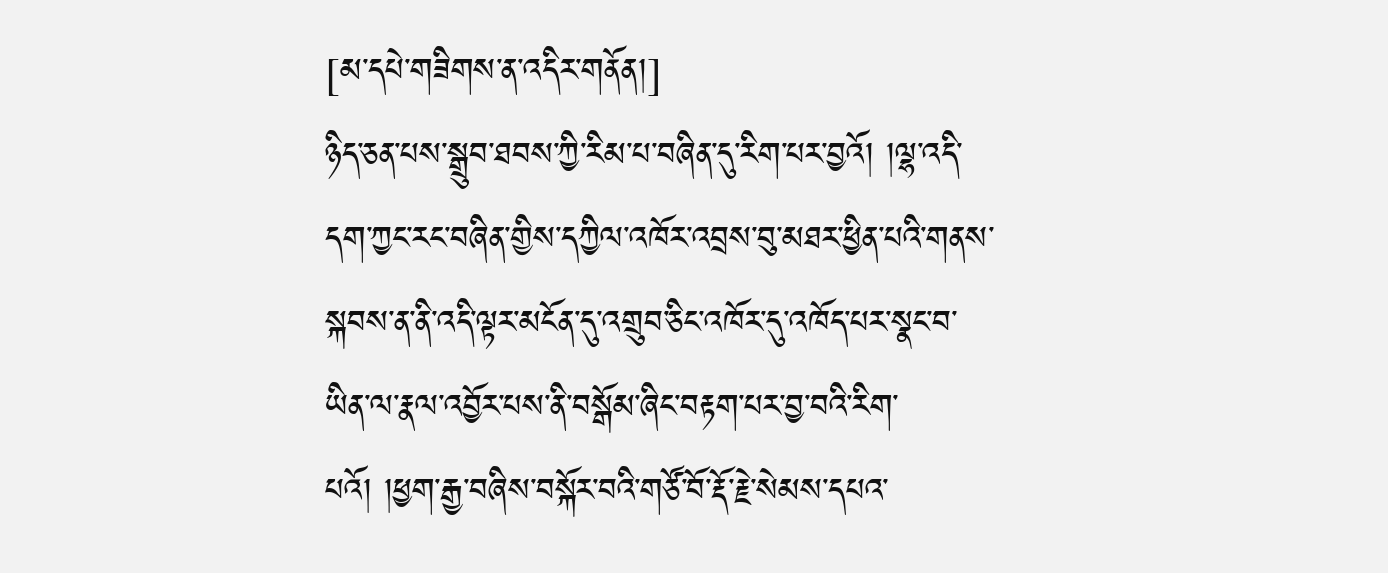[མ་དཔེ་གཟིགས་ན་འདིར་གནོན།]
ཉིད་ཅན་པས་སྒྲུབ་ཐབས་ཀྱི་རིམ་པ་བཞིན་དུ་རིག་པར་བྱའོ། །ལྷ་འདི་དག་ཀྱང་རང་བཞིན་གྱིས་དཀྱིལ་འཁོར་འབྲས་བུ་མཐར་ཕྱིན་པའི་གནས་སྐབས་ན་ནི་འདི་ལྟར་མངོན་དུ་འགྲུབ་ཅིང་འཁོར་དུ་འཁོད་པར་སྣང་བ་ཡིན་ལ་རྣལ་འབྱོར་པས་ནི་བསྒོམ་ཞིང་བརྟག་པར་བྱ་བའི་རིག་པའོ། །ཕྱག་རྒྱ་བཞིས་བསྐོར་བའི་གཙོ་བོ་རྡོ་རྗེ་སེམས་དཔའ་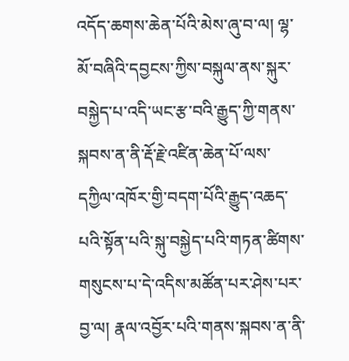འདོད་ཆགས་ཆེན་པོའི་མེས་ཞུ་བ་ལ། ལྷ་མོ་བཞིའི་དབྱངས་ཀྱིས་བསྐུལ་ནས་སྐུར་བསྐྱེད་པ་འདི་ཡང་རྩ་བའི་རྒྱུད་ཀྱི་གནས་སྐབས་ན་ནི་རྡོ་རྗེ་འཛིན་ཆེན་པོ་ལས་དཀྱིལ་འཁོར་གྱི་བདག་པོའི་རྒྱུད་འཆད་པའི་སྟོན་པའི་སྐུ་བསྐྱེད་པའི་གཏན་ཚིགས་གསུངས་པ་དེ་འདིས་མཚོན་པར་ཤེས་པར་བྱ་ལ། རྣལ་འབྱོར་པའི་གནས་སྐབས་ན་ནི་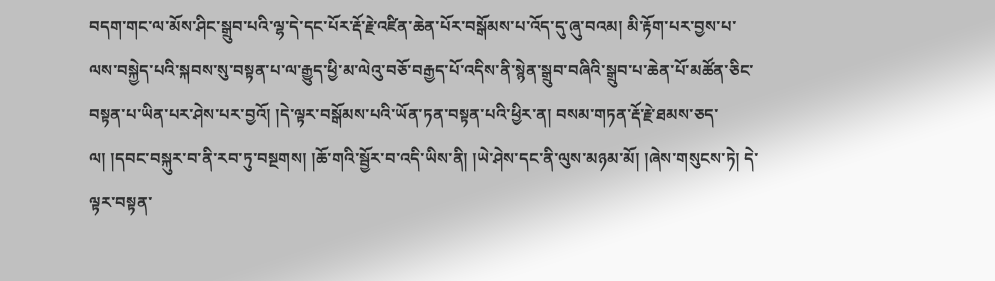བདག་གང་ལ་མོས་ཤིང་སྒྲུབ་པའི་ལྷ་དེ་དང་པོར་རྡོ་རྗེ་འཛིན་ཆེན་པོར་བསྒོམས་པ་འོད་དུ་ཞུ་བའམ། མི་རྟོག་པར་བྱས་པ་ལས་བསྐྱེད་པའི་སྐབས་སུ་བསྟན་པ་ལ་རྒྱུད་ཕྱི་མ་ལེའུ་བཅོ་བརྒྱད་པོ་འདིས་ནི་སྙེན་སྒྲུབ་བཞིའི་སྒྲུབ་པ་ཆེན་པོ་མཚོན་ཅིང་བསྟན་པ་ཡིན་པར་ཤེས་པར་བྱའོ། །དེ་ལྟར་བསྒོམས་པའི་ཡོན་ཏན་བསྟན་པའི་ཕྱིར་ན། བསམ་གཏན་རྡོ་རྗེ་ཐམས་ཅད་ལ། །དབང་བསྐུར་བ་ནི་རབ་ཏུ་བསྔགས། །ཆོ་གའི་སྦྱོར་བ་འདི་ཡིས་ནི། །ཡེ་ཤེས་དང་ནི་ལུས་མཉམ་མོ། །ཞེས་གསུངས་ཏེ། དེ་ལྟར་བསྟན་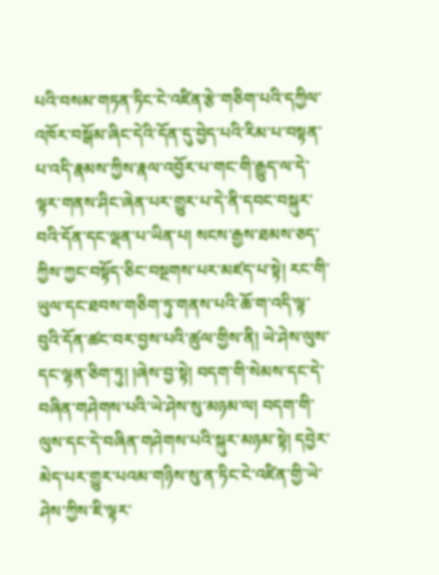པའི་བསམ་གཏན་ཏིང་ངེ་འཛིན་རྩེ་གཅིག་པའི་དཀྱིལ་འཁོར་བསྒོམ་ཞིང་དེའི་དོན་དུ་བྱེད་པའི་རིམ་པ་བསྟན་པ་འདི་རྣམས་ཀྱིས་རྣལ་འབྱོར་པ་གང་གི་རྒྱུད་ལ་དེ་ལྟར་གནས་ཤིང་ཞེན་པར་གྱུར་པ་དེ་ནི་དབང་བསྐུར་བའི་དོན་དང་ལྡན་པ་ཡིན་པ། སངས་རྒྱས་ཐམས་ཅད་ཀྱིས་ཀྱང་བསྟོད་ཅིང་བསྔགས་པར་མཛད་པ་སྟེ། རང་གི་ཡུལ་དང་ཐབས་གཅིག་ཏུ་གནས་པའི་ཆོ་ག་འདི་ལྟ་བུའི་དོན་ཚང་བར་བྱས་པའི་ཚུལ་གྱིས་ནི། ཡེ་ཤེས་ལུས་དང་ལྷན་ཅིག་ཏུ། །ཞེས་བྱ་སྟེ། བདག་གི་སེམས་དང་དེ་བཞིན་གཤེགས་པའི་ཡེ་ཤེས་སུ་མཉམ་ལ། བདག་གི་ལུས་དང་དེ་བཞིན་གཤེགས་པའི་སྐུར་མཉམ་སྟེ། དབྱེར་མེད་པར་གྱུར་པའམ་གཉིས་སུ་ན་ཏིང་ངེ་འཛིན་གྱི་ཡེ་ཤེས་ཀྱིས་ཇི་ལྟར་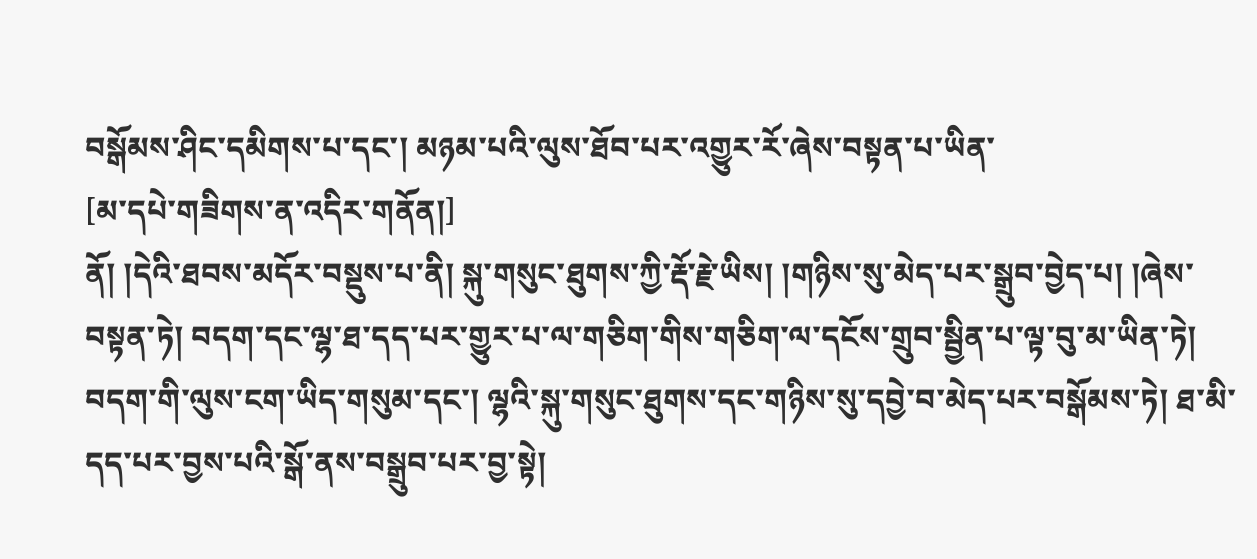བསྒོམས་ཤིང་དམིགས་པ་དང་། མཉམ་པའི་ལུས་ཐོབ་པར་འགྱུར་རོ་ཞེས་བསྟན་པ་ཡིན་
[མ་དཔེ་གཟིགས་ན་འདིར་གནོན།]
ནོ། །དེའི་ཐབས་མདོར་བསྡུས་པ་ནི། སྐུ་གསུང་ཐུགས་ཀྱི་རྡོ་རྗེ་ཡིས། །གཉིས་སུ་མེད་པར་སྒྲུབ་བྱེད་པ། །ཞེས་བསྟན་ཏེ། བདག་དང་ལྷ་ཐ་དད་པར་གྱུར་པ་ལ་གཅིག་གིས་གཅིག་ལ་དངོས་གྲུབ་སྦྱིན་པ་ལྟ་བུ་མ་ཡིན་ཏེ། བདག་གི་ལུས་ངག་ཡིད་གསུམ་དང་། ལྷའི་སྐུ་གསུང་ཐུགས་དང་གཉིས་སུ་དབྱེ་བ་མེད་པར་བསྒོམས་ཏེ། ཐ་མི་དད་པར་བྱས་པའི་སྒོ་ནས་བསྒྲུབ་པར་བྱ་སྟེ།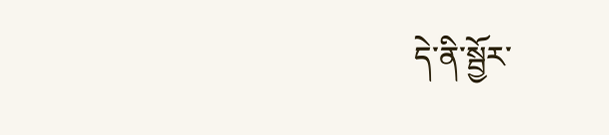དེ་ནི་སྦྱོར་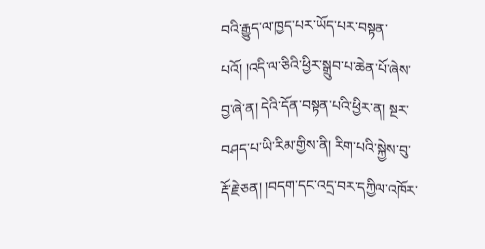བའི་རྒྱུད་ལ་ཁྱད་པར་ཡོད་པར་བསྟན་པའོ། །འདི་ལ་ཅིའི་ཕྱིར་སྒྲུབ་པ་ཆེན་པོ་ཞེས་བྱ་ཞེ་ན། དེའི་དོན་བསྟན་པའི་ཕྱིར་ན། སྔར་བཤད་པ་ཡི་རིམ་གྱིས་ནི། རིག་པའི་སྐྱེས་བུ་རྡོ་རྗེ་ཅན། །བདག་དང་འདྲ་བར་དཀྱིལ་འཁོར་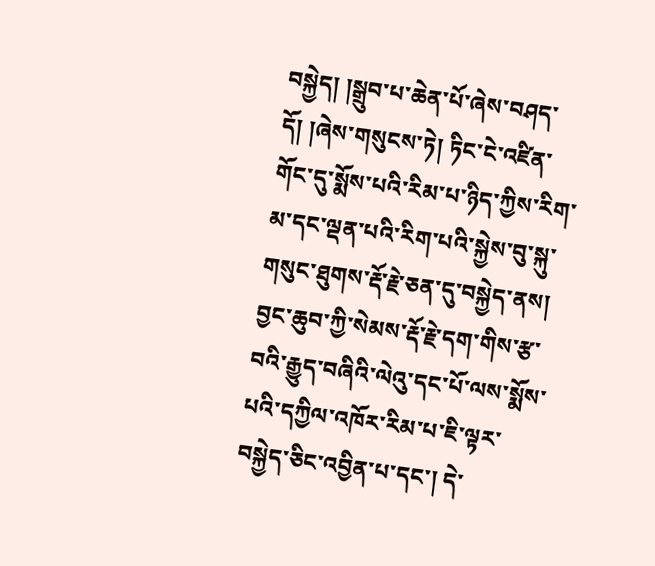བསྐྱེད། །སྒྲུབ་པ་ཆེན་པོ་ཞེས་བཤད་དོ། །ཞེས་གསུངས་ཏེ། ཏིང་ངེ་འཛིན་གོང་དུ་སྨོས་པའི་རིམ་པ་ཉིད་ཀྱིས་རིག་མ་དང་ལྡན་པའི་རིག་པའི་སྐྱེས་བུ་སྐུ་གསུང་ཐུགས་རྡོ་རྗེ་ཅན་དུ་བསྐྱེད་ནས། བྱང་ཆུབ་ཀྱི་སེམས་རྡོ་རྗེ་དག་གིས་རྩ་བའི་རྒྱུད་བཞིའི་ལེའུ་དང་པོ་ལས་སྨོས་པའི་དཀྱིལ་འཁོར་རིམ་པ་ཇི་ལྟར་བསྐྱེད་ཅིང་འབྱིན་པ་དང་། དེ་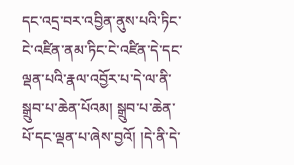དང་འདྲ་བར་འབྱིན་ནུས་པའི་ཏིང་ངེ་འཛིན་ནམ་ཏིང་ངེ་འཛིན་དེ་དང་ལྡན་པའི་རྣལ་འབྱོར་པ་དེ་ལ་ནི་སྒྲུབ་པ་ཆེན་པོའམ། སྒྲུབ་པ་ཆེན་པོ་དང་ལྡན་པ་ཞེས་བྱའོ། །དེ་ནི་དེ་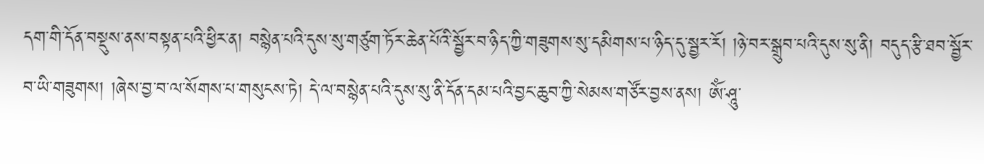དག་གི་དོན་བསྡུས་ནས་བསྟན་པའི་ཕྱིར་ན། བསྙེན་པའི་དུས་སུ་གཙུག་ཏོར་ཆེན་པོའི་སྦྱོར་བ་ཉིད་ཀྱི་གཟུགས་སུ་དམིགས་པ་ཉིད་དུ་སྦྱར་རོ། །ཉེ་བར་སྒྲུབ་པའི་དུས་སུ་ནི། བདུད་རྩི་ཐབ་སྦྱོར་བ་ཡི་གཟུགས། །ཞེས་བྱ་བ་ལ་སོགས་པ་གསུངས་ཏེ། དེ་ལ་བསྙེན་པའི་དུས་སུ་ནི་དོན་དམ་པའི་བྱང་ཆུབ་ཀྱི་སེམས་གཙོར་བྱས་ནས། ཨོཾ་ཤཱུ་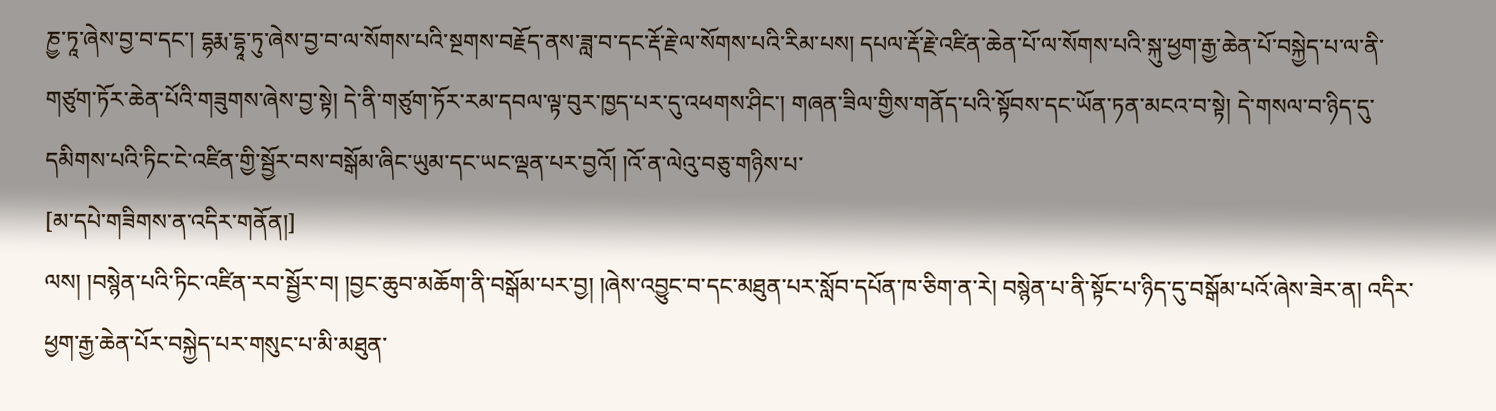ཎྱ་ཏཱ་ཞེས་བྱ་བ་དང་། དྷརྨ་དྷཱ་ཏུ་ཞེས་བྱ་བ་ལ་སོགས་པའི་སྔགས་བརྗོད་ནས་ཟླ་བ་དང་རྡོ་རྗེ་ལ་སོགས་པའི་རིམ་པས། དཔལ་རྡོ་རྗེ་འཛིན་ཆེན་པོ་ལ་སོགས་པའི་སྐུ་ཕྱག་རྒྱ་ཆེན་པོ་བསྐྱེད་པ་ལ་ནི་གཙུག་ཏོར་ཆེན་པོའི་གཟུགས་ཞེས་བྱ་སྟེ། དེ་ནི་གཙུག་ཏོར་རམ་དབལ་ལྟ་བུར་ཁྱད་པར་དུ་འཕགས་ཤིང་། གཞན་ཟིལ་གྱིས་གནོད་པའི་སྟོབས་དང་ཡོན་ཏན་མངའ་བ་སྟེ། དེ་གསལ་བ་ཉིད་དུ་དམིགས་པའི་ཏིང་ངེ་འཛིན་གྱི་སྦྱོར་བས་བསྒོམ་ཞིང་ཡུམ་དང་ཡང་ལྡན་པར་བྱའོ། །འོ་ན་ལེའུ་བཅུ་གཉིས་པ་
[མ་དཔེ་གཟིགས་ན་འདིར་གནོན།]
ལས། །བསྙེན་པའི་ཏིང་འཛིན་རབ་སྦྱོར་བ། །བྱང་ཆུབ་མཆོག་ནི་བསྒོམ་པར་བྱ། །ཞེས་འབྱུང་བ་དང་མཐུན་པར་སློབ་དཔོན་ཁ་ཅིག་ན་རེ། བསྙེན་པ་ནི་སྟོང་པ་ཉིད་དུ་བསྒོམ་པའོ་ཞེས་ཟེར་ན། འདིར་ཕྱག་རྒྱ་ཆེན་པོར་བསྐྱེད་པར་གསུང་པ་མི་མཐུན་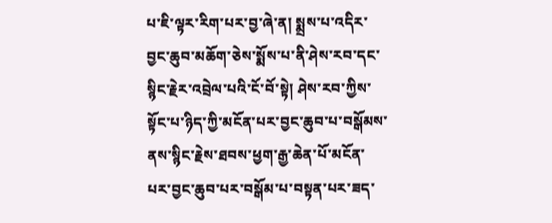པ་ཇི་ལྟར་རིག་པར་བྱ་ཞེ་ན། སྨྲས་པ་འདིར་བྱང་ཆུབ་མཆོག་ཅེས་སྨོས་པ་ནི་ཤེས་རབ་དང་སྙིང་རྗེར་འབྲེལ་པའི་ངོ་བོ་སྟེ། ཤེས་རབ་ཀྱིས་སྟོང་པ་ཉིད་ཀྱི་མངོན་པར་བྱང་ཆུབ་པ་བསྒོམས་ནས་སྙིང་རྗེས་ཐབས་ཕྱག་རྒྱ་ཆེན་པོ་མངོན་པར་བྱང་ཆུབ་པར་བསྒོམ་པ་བསྟན་པར་ཟད་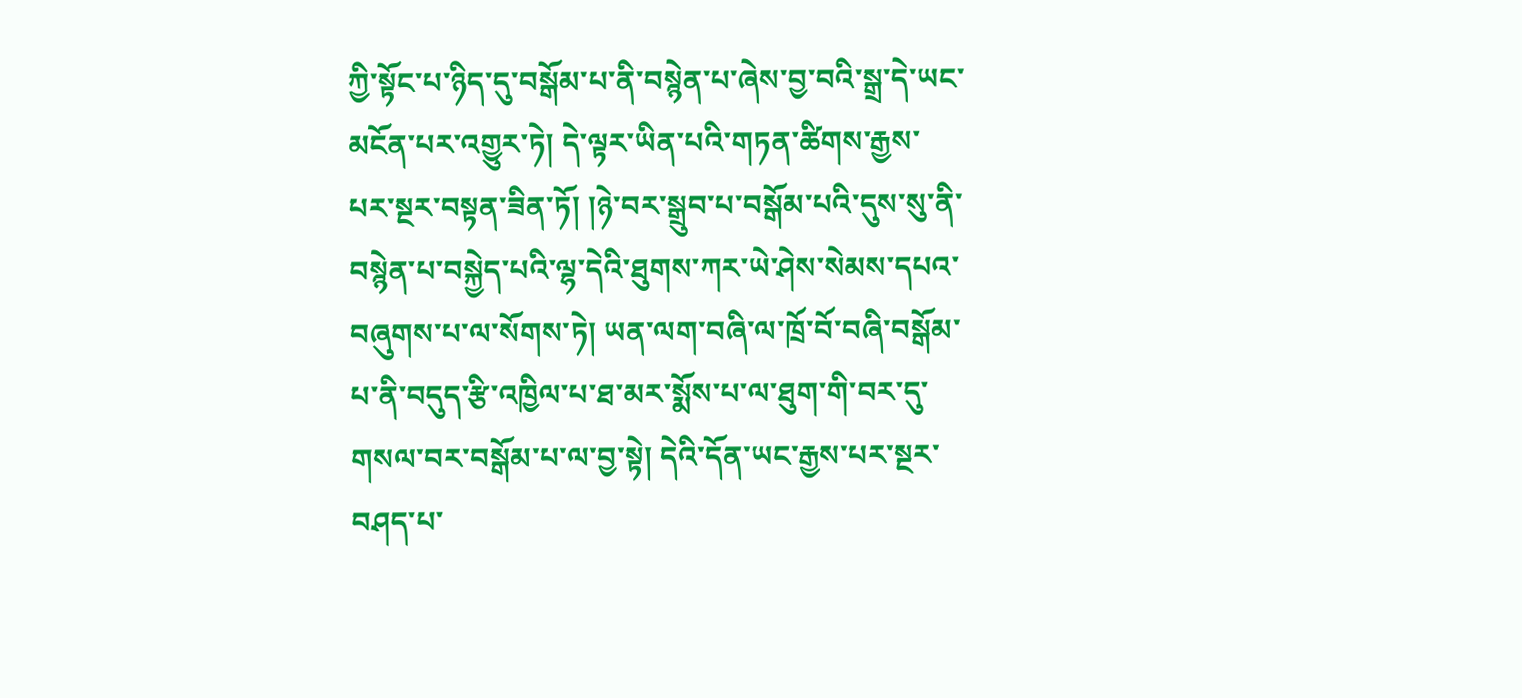ཀྱི་སྟོང་པ་ཉིད་དུ་བསྒོམ་པ་ནི་བསྙེན་པ་ཞེས་བྱ་བའི་སྒྲ་དེ་ཡང་མངོན་པར་འགྱུར་ཏེ། དེ་ལྟར་ཡིན་པའི་གཏན་ཚིགས་རྒྱས་པར་སྔར་བསྟན་ཟིན་ཏོ། །ཉེ་བར་སྒྲུབ་པ་བསྒོམ་པའི་དུས་སུ་ནི་བསྙེན་པ་བསྐྱེད་པའི་ལྷ་དེའི་ཐུགས་ཀར་ཡེ་ཤེས་སེམས་དཔའ་བཞུགས་པ་ལ་སོགས་ཏེ། ཡན་ལག་བཞི་ལ་ཁྲོ་བོ་བཞི་བསྒོམ་པ་ནི་བདུད་རྩི་འཁྱིལ་པ་ཐ་མར་སྨོས་པ་ལ་ཐུག་གི་བར་དུ་གསལ་བར་བསྒོམ་པ་ལ་བྱ་སྟེ། དེའི་དོན་ཡང་རྒྱས་པར་སྔར་བཤད་པ་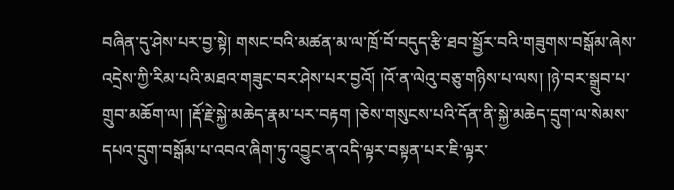བཞིན་དུ་ཤེས་པར་བྱ་སྟེ། གསང་བའི་མཚན་མ་ལ་ཁྲོ་བོ་བདུད་རྩི་ཐབ་སྦྱོར་བའི་གཟུགས་བསྒོམ་ཞེས་འདྲེས་ཀྱི་རིམ་པའི་མཐའ་གཟུང་བར་ཤེས་པར་བྱའོ། །འོ་ན་ལེའུ་བཅུ་གཉིས་པ་ལས། །ཉེ་བར་སྒྲུབ་པ་གྲུབ་མཆོག་ལ། །རྡོ་རྗེ་སྐྱེ་མཆེད་རྣམ་པར་བརྟག །ཅེས་གསུངས་པའི་དོན་ནི་སྐྱེ་མཆེད་དྲུག་ལ་སེམས་དཔའ་དྲུག་བསྒོམ་པ་འབའ་ཞིག་ཏུ་འབྱུང་ན་འདི་ལྟར་བསྟན་པར་ཇི་ལྟར་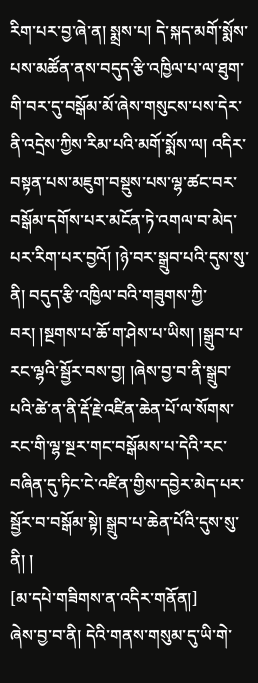རིག་པར་བྱ་ཞེ་ན། སྨྲས་པ། དེ་སྐད་མགོ་སྨོས་པས་མཚོན་ནས་བདུད་རྩི་འཁྱིལ་པ་ལ་ཐུག་གི་བར་དུ་བསྒོམ་མོ་ཞེས་གསུངས་པས་དེར་ནི་འདྲེས་ཀྱིས་རིམ་པའི་མགོ་སྨོས་ལ། འདིར་བསྟན་པས་མཇུག་བསྡུས་པས་ལྷ་ཚང་བར་བསྒོམ་དགོས་པར་མངོན་ཏེ་འགལ་བ་མེད་པར་རིག་པར་བྱའོ། །ཉེ་བར་སྒྲུབ་པའི་དུས་སུ་ནི། བདུད་རྩི་འཁྱིལ་བའི་གཟུགས་ཀྱི་བར། །སྔགས་པ་ཆོ་ག་ཤེས་པ་ཡིས། །སྒྲུབ་པ་རང་ལྷའི་སྦྱོར་བས་བྱ། །ཞེས་བྱ་བ་ནི་སྒྲུབ་པའི་ཚེ་ན་ནི་རྡོ་རྗེ་འཛིན་ཆེན་པོ་ལ་སོགས་རང་གི་ལྷ་སྔར་གང་བསྒོམས་པ་དེའི་རང་བཞིན་དུ་ཏིང་ངེ་འཛིན་གྱིས་དབྱེར་མེད་པར་སྦྱོར་བ་བསྒོམ་སྟེ། སྒྲུབ་པ་ཆེན་པོའི་དུས་སུ་ནི། །
[མ་དཔེ་གཟིགས་ན་འདིར་གནོན།]
ཞེས་བྱ་བ་ནི། དེའི་གནས་གསུམ་དུ་ཡི་གེ་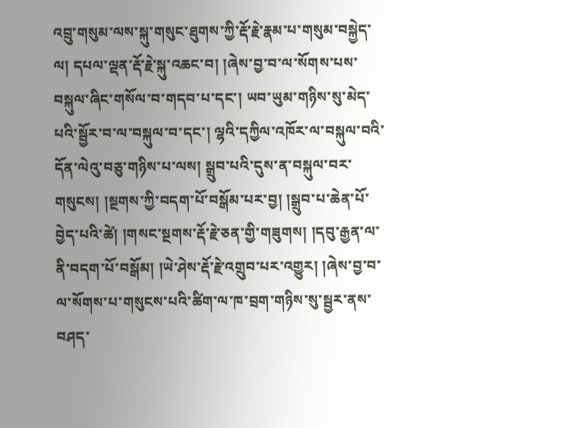འབྲུ་གསུམ་ལས་སྐུ་གསུང་ཐུགས་ཀྱི་རྡོ་རྗེ་རྣམ་པ་གསུམ་བསྐྱེད་ལ། དཔལ་ལྡན་རྡོ་རྗེ་སྐུ་འཆང་བ། །ཞེས་བྱ་བ་ལ་སོགས་པས་བསྐུལ་ཞིང་གསོལ་བ་གདབ་པ་དང་། ཡབ་ཡུམ་གཉིས་སུ་མེད་པའི་སྦྱོར་བ་ལ་བསྐུལ་བ་དང་། ལྷའི་དཀྱིལ་འཁོར་ལ་བསྐུལ་བའི་དོན་ལེའུ་བཅུ་གཉིས་པ་ལས། སྒྲུབ་པའི་དུས་ན་བསྐུལ་བར་གསུངས། །སྔགས་ཀྱི་བདག་པོ་བསྒོམ་པར་བྱ། །སྒྲུབ་པ་ཆེན་པོ་བྱེད་པའི་ཚེ། །གསང་སྔགས་རྡོ་རྗེ་ཅན་གྱི་གཟུགས། །དབུ་རྒྱན་ལ་ནི་བདག་པོ་བསྒོམ། །ཡེ་ཤེས་རྡོ་རྗེ་འགྲུབ་པར་འགྱུར། །ཞེས་བྱ་བ་ལ་སོགས་པ་གསུངས་པའི་ཚིག་ལ་ཁ་བྲག་གཉིས་སུ་སྦྱར་ནས་བཤད་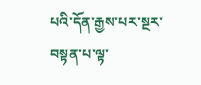པའི་དོན་རྒྱས་པར་སྔར་བསྟན་པ་ལྟ་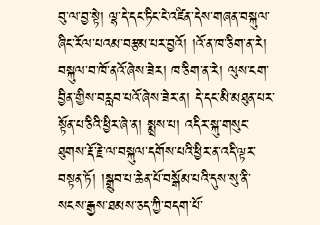བུ་ལ་བྱ་སྟེ། ལྷ་དེ་དང་ཏིང་ངེ་འཛིན་དེས་གཞན་བསྐུལ་ཞིང་རོལ་པའམ་བརྩམ་པར་བྱའོ། །འོ་ན་ཁ་ཅིག་ན་རེ། བསྐུལ་བ་ཁོ་ནའོ་ཞེས་ཟེར། ཁ་ཅིག་ན་རེ། ལུས་ངག་བྱིན་གྱིས་བརླབ་པའོ་ཞེས་ཟེར་ན། དེ་དང་མི་མཐུན་པར་སྟོན་པ་ཅིའི་ཕྱིར་ཞེ་ན། སྨྲས་པ། འདིར་སྐུ་གསུང་ཐུགས་རྡོ་རྗེ་ལ་བསྐུལ་དགོས་པའི་ཕྱིར་ན་འདི་ལྟར་བསྟན་ཏོ། །སྒྲུབ་པ་ཆེན་པོ་བསྒོམ་པའི་དུས་སུ་ནི་སངས་རྒྱས་ཐམས་ཅད་ཀྱི་བདག་པོ་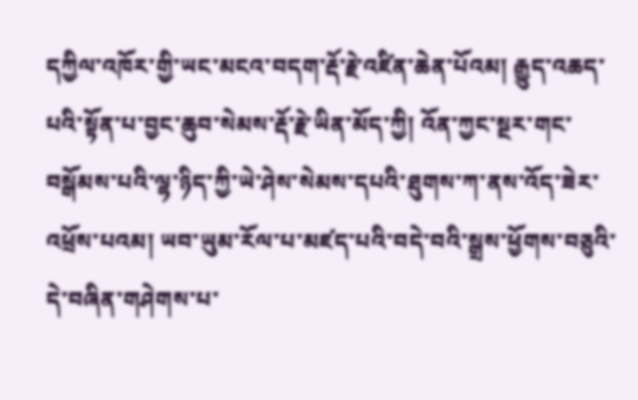དཀྱིལ་འཁོར་གྱི་ཡང་མངའ་བདག་རྡོ་རྗེ་འཛིན་ཆེན་པོའམ། རྒྱུད་འཆད་པའི་སྟོན་པ་བྱང་ཆུབ་སེམས་རྡོ་རྗེ་ཡིན་མོད་ཀྱི། འོན་ཀྱང་སྔར་གང་བསྒོམས་པའི་ལྷ་ཉིད་ཀྱི་ཡེ་ཤེས་སེམས་དཔའི་ཐུགས་ཀ་ནས་འོད་ཟེར་འཕྲོས་པའམ། ཡབ་ཡུམ་རོལ་པ་མཛད་པའི་བདེ་བའི་སྒྲས་ཕྱོགས་བཅུའི་དེ་བཞིན་གཤེགས་པ་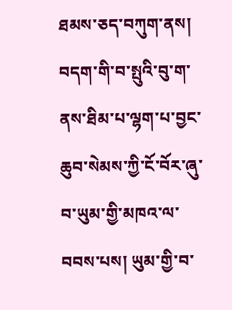ཐམས་ཅད་བཀུག་ནས། བདག་གི་བ་སྤུའི་བུ་ག་ནས་ཐིམ་པ་ལྷག་པ་བྱང་ཆུབ་སེམས་ཀྱི་ངོ་བོར་ཞུ་བ་ཡུམ་གྱི་མཁའ་ལ་བབས་པས། ཡུམ་གྱི་བ་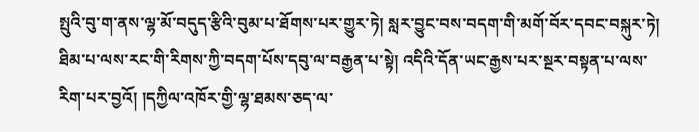སྤུའི་བུ་ག་ནས་ལྷ་མོ་བདུད་རྩིའི་བུམ་པ་ཐོགས་པར་གྱུར་ཏེ། སླར་བྱུང་བས་བདག་གི་མགོ་བོར་དབང་བསྐུར་ཏེ། ཐིམ་པ་ལས་རང་གི་རིགས་ཀྱི་བདག་པོས་དབུ་ལ་བརྒྱན་པ་སྟེ། འདིའི་དོན་ཡང་རྒྱས་པར་སྔར་བསྟན་པ་ལས་རིག་པར་བྱའོ། །དཀྱིལ་འཁོར་གྱི་ལྷ་ཐམས་ཅད་ལ་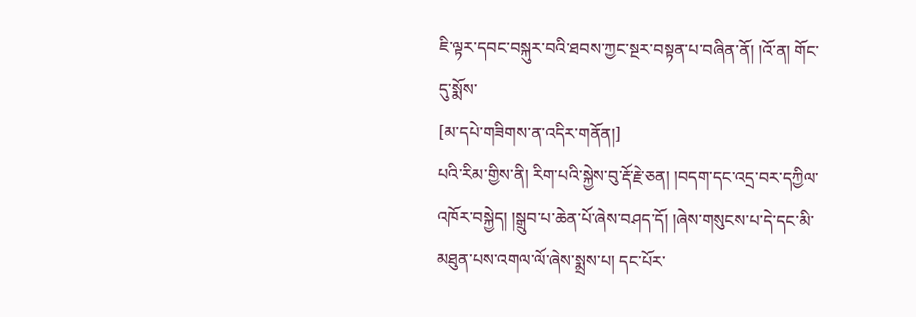ཇི་ལྟར་དབང་བསྐུར་བའི་ཐབས་ཀྱང་སྔར་བསྟན་པ་བཞིན་ནོ། །འོ་ན། གོང་དུ་སྨོས་
[མ་དཔེ་གཟིགས་ན་འདིར་གནོན།]
པའི་རིམ་གྱིས་ནི། རིག་པའི་སྐྱེས་བུ་རྡོ་རྗེ་ཅན། །བདག་དང་འདྲ་བར་དཀྱིལ་འཁོར་བསྐྱེད། །སྒྲུབ་པ་ཆེན་པོ་ཞེས་བཤད་དོ། །ཞེས་གསུངས་པ་དེ་དང་མི་མཐུན་པས་འགལ་ལོ་ཞེས་སྨྲས་པ། དང་པོར་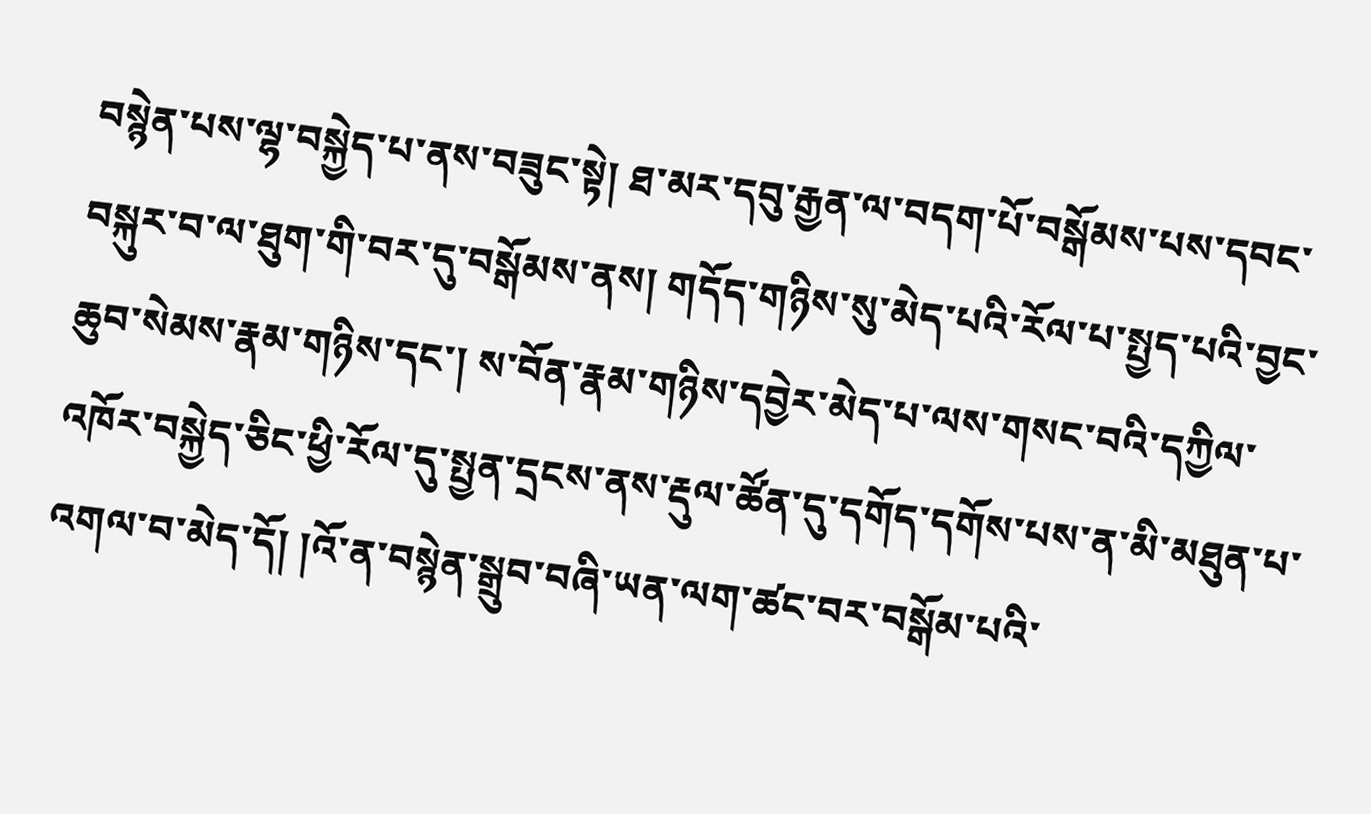བསྙེན་པས་ལྷ་བསྐྱེད་པ་ནས་བཟུང་སྟེ། ཐ་མར་དབུ་རྒྱན་ལ་བདག་པོ་བསྒོམས་པས་དབང་བསྐུར་བ་ལ་ཐུག་གི་བར་དུ་བསྒོམས་ནས། གདོད་གཉིས་སུ་མེད་པའི་རོལ་པ་སྤྱད་པའི་བྱང་ཆུབ་སེམས་རྣམ་གཉིས་དང་། ས་བོན་རྣམ་གཉིས་དབྱེར་མེད་པ་ལས་གསང་བའི་དཀྱིལ་འཁོར་བསྐྱེད་ཅིང་ཕྱི་རོལ་དུ་སྤྱན་དྲངས་ནས་རྡུལ་ཚོན་དུ་དགོད་དགོས་པས་ན་མི་མཐུན་པ་འགལ་བ་མེད་དོ། །འོ་ན་བསྙེན་སྒྲུབ་བཞི་ཡན་ལག་ཚང་བར་བསྒོམ་པའི་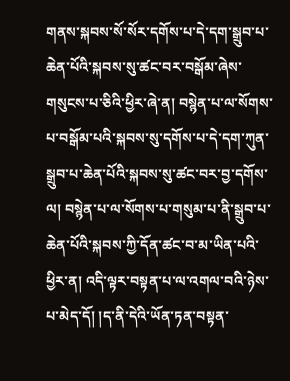གནས་སྐབས་སོ་སོར་དགོས་པ་དེ་དག་སྒྲུབ་པ་ཆེན་པོའི་སྐབས་སུ་ཚང་བར་བསྒོམ་ཞེས་གསུངས་པ་ཅིའི་ཕྱིར་ཞེ་ན། བསྙེན་པ་ལ་སོགས་པ་བསྒོམ་པའི་སྐབས་སུ་དགོས་པ་དེ་དག་ཀུན་སྒྲུབ་པ་ཆེན་པོའི་སྐབས་སུ་ཚང་བར་བྱ་དགོས་ལ། བསྙེན་པ་ལ་སོགས་པ་གསུམ་པ་ནི་སྒྲུབ་པ་ཆེན་པོའི་སྐབས་ཀྱི་དོན་ཚང་བ་མ་ཡིན་པའི་ཕྱིར་ན། འདི་ལྟར་བསྟན་པ་ལ་འགལ་བའི་ཉེས་པ་མེད་དོ། །ད་ནི་དེའི་ཡོན་ཏན་བསྟན་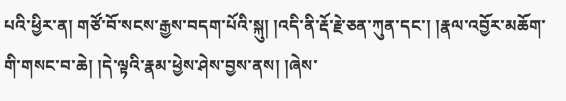པའི་ཕྱིར་ན། གཙོ་བོ་སངས་རྒྱས་བདག་པོའི་སྐུ། །འདི་ནི་རྡོ་རྗེ་ཅན་ཀུན་དང་། །རྣལ་འབྱོར་མཆོག་གི་གསང་བ་ཆེ། །དེ་ལྟའི་རྣམ་ཕྱེས་ཤེས་བྱས་ནས། །ཞེས་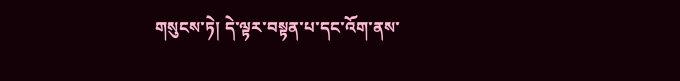གསུངས་ཏེ། དེ་ལྟར་བསྟན་པ་དང་འོག་ནས་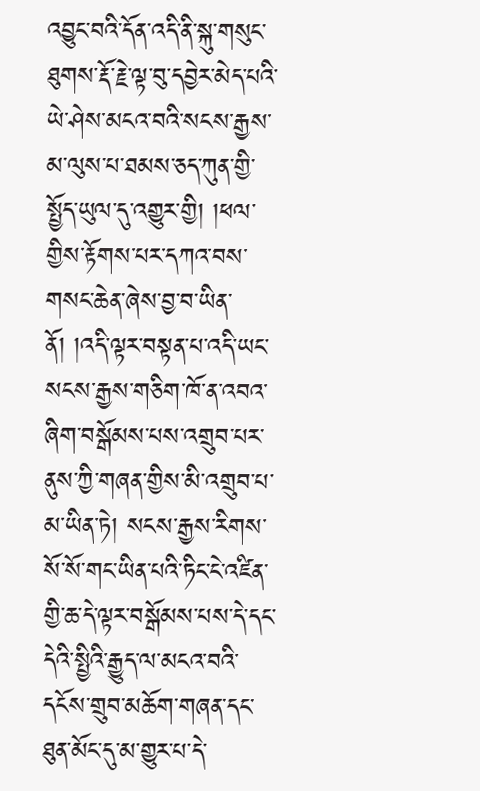འབྱུང་བའི་དོན་འདི་ནི་སྐུ་གསུང་ཐུགས་རྡོ་རྗེ་ལྟ་བུ་དབྱེར་མེད་པའི་ཡེ་ཤེས་མངའ་བའི་སངས་རྒྱས་མ་ལུས་པ་ཐམས་ཅད་ཀུན་གྱི་སྤྱོད་ཡུལ་དུ་འགྱུར་གྱི། །ཕལ་གྱིས་རྟོགས་པར་དཀའ་བས་གསང་ཆེན་ཞེས་བྱ་བ་ཡིན་ནོ། །འདི་ལྟར་བསྟན་པ་འདི་ཡང་སངས་རྒྱས་གཅིག་ཁོ་ན་འབའ་ཞིག་བསྒོམས་པས་འགྲུབ་པར་ནུས་ཀྱི་གཞན་གྱིས་མི་འགྲུབ་པ་མ་ཡིན་ཏེ། སངས་རྒྱས་རིགས་སོ་སོ་གང་ཡིན་པའི་ཏིང་ངེ་འཛིན་གྱི་ཆ་དེ་ལྟར་བསྒོམས་པས་དེ་དང་དེའི་སྤྱིའི་རྒྱུད་ལ་མངའ་བའི་དངོས་གྲུབ་མཆོག་གཞན་དང་ཐུན་མོང་དུ་མ་གྱུར་པ་དེ་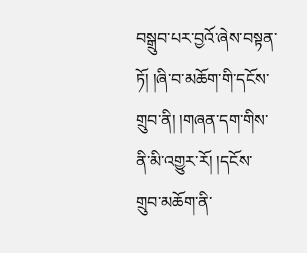བསྒྲུབ་པར་བྱའོ་ཞེས་བསྟན་ཏོ། །ཞི་བ་མཆོག་གི་དངོས་གྲུབ་ནི། །གཞན་དག་གིས་ནི་མི་འགྱུར་རོ། །དངོས་གྲུབ་མཆོག་ནི་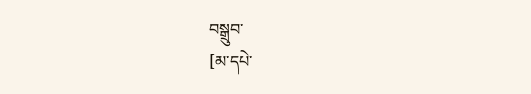བསྒྲུབ་
[མ་དཔེ་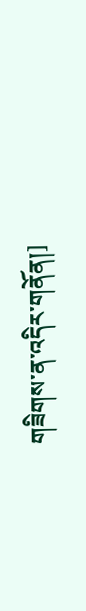གཟིགས་ན་འདིར་གནོན།]